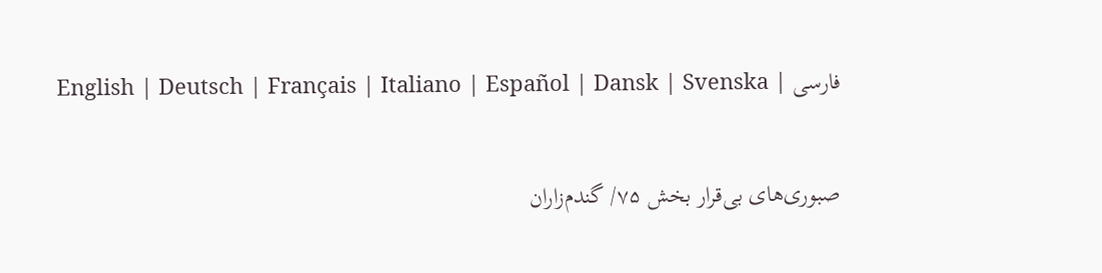English | Deutsch | Français | Italiano | Español | Dansk | Svenska | فارسی


صبوری‌های بی‌قرار بخش ۷۵/ گندم‌زاران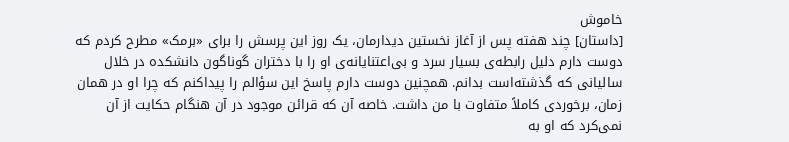خاموش
[داستان] چند هفته پس از آغاز نخستین دیدارمان، یک روز این پرسش را برای «برمک» مطرح کردم که دوست دارم دلیل رابطه‌ی بسیار سرد و بی‌اعتنایانه‌ی او را با دختران گوناگون دانشکده در خلال سالیانی که گذشته‌است بدانم. همچنین دوست دارم پاسخ این سؤالم را پیدا‌کنم که چرا او در همان زمان، برخوردی کاملاً متفاوت با من داشت. خاصه آن که قرائن موجود در آن هنگام حکایت از آن نمی‌کرد که او به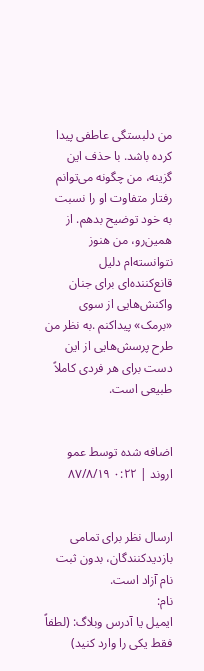من دلبستگی عاطفی پیدا کرده باشد. با حذف این گزینه، من چگونه می‌توانم رفتار متفاوت او را نسبت به خود توضیح بدهم. از همین‌رو، من هنوز نتوانسته‌ام دلیل قانع‌کننده‌ای برای جنان واکنش‌هایی از سوی «برمک» پیدا‌کنم .به نظر من طرح پرسش‌هایی از این دست برای هر فردی کاملاً طبیعی است.


اضافه شده توسط عمو اروند | ۰:۲۲ ۸۷/۸/۱۹


ارسال نظر برای تمامی بازديدکنندگان، بدون ثبت نام آزاد است.
نام:
ايميل يا آدرس وبلاگ: (لطفاً فقط يکی را وارد کنيد)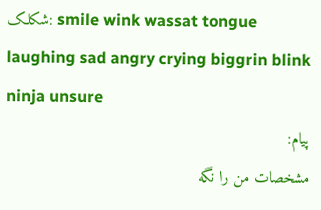شکلک: smile wink wassat tongue laughing sad angry crying biggrin blink ninja unsure
پيام:
مشخصات من را نگه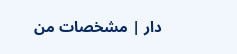دار | مشخصات من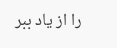را از یاد ببر